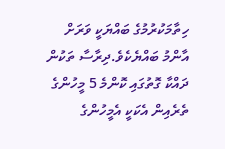ހިތާމަކުރުމުގެ ބައްޔަކީ ވަރަށް އާންމު ބައްޔެކެވެ.ދިރާސާ ތަކުން ދައްކާ ގޮތުގައި ކޮންމެ 5 މީހުންގެ ތެރެއިން އެކަކީ އެމީހުންގެ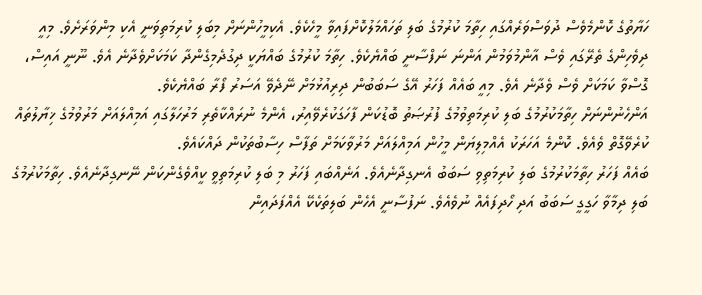ހަޔާތުގެ ކޮންމެވެސް ދުވަސްވަރެއްގައި ހިތާމަ ކުރުމުގެ ބަލި ތަހައްމަލުކޮށްފައިވާ މީހެކެވެ. އެކިމީހުންނަށް މިބަލި ކުރިމަތިވަނީ އެކި މިންވަރަށެވެ. މިއީ ދިވެހިންގެ ތެރޭގައި ވެސް އާންމުވަމުން އަންނަ ނަފްސާނީ ބައްޔެކެވެ. ހިތާމަ ކުރުމުގެ ބައްޔަކީ ދިގުދެމިގެންދާ ކަމަކަށްވެދާނެ އެވެ. ނޫނީ އައިސް، ގޮސްވާ ކަމަކަށް ވެސް ވެދާނެ އެވެ. މިއީ ބައެއް ފަހަރު އޭގެ ސަބަބުން ދިރިއުޅުމަށް ނޭދެވޭ އަސަރު ފޯރާ ބައްޔެކެވެ.
އަންހެނުންނަށް ހިތާމަކުރުމުގެ ބަލި ކުރިމަތިވުމުގެ ފުރުޞަތު ބޮޑުކަން ފާހަގަކުރެވޭއިރު، އެންމެ ނުރައްކާތެރި މަރުހަލާގައި އަމިއްލައަށް މަރުވުމުގެ ޚިޔާލުތައް ކުރެވޭގޮތް ވެއެވެ. ކޮންމެ އަހަރަކު އެއްމިލިޔަން މީހުން އަމިއްލައަށް މަރުވާކަމަށް ތަފާސް ހިސާބުތަކުން ދައްކައެވެ.
ބައެއް ފަހަރު ހިތާމަކުރުމުގެ ބަލި ކުރިމަތިވި ސަބަބު އެނގިދާނެއެވެ. އަނެއްބައި ފަހަރު މި ބަލި ކުރިމަތިވީ ކީއްވެގެންކަން ނޭނގިދާނެއެވެ. ހިތާމަކުރުމުގެ ބަލި ދިމާވާ ހަގީގީ ސަބަބު އަދި ހޯދިފައެއް ނުވެއެވެ. ނަފުސާނީ އެހެން ބަލިތަކެކޭ އެއްފަދައިން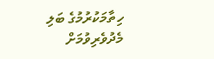ހިތާމަކުރުމުގެ ބަލި މެދުވެރިވުމަށް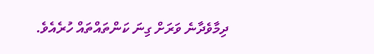ދިމާވެދާނެ ވަރަށް ގިނަ ކަންތައްތައް ހުރެއެވެ.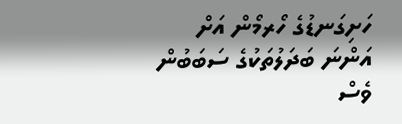ހަށިގަނޑުގެ ހޯރމޯން އަށް އަންނަ ބަދަލުތަކުގެ ސަބަބުން ވެސް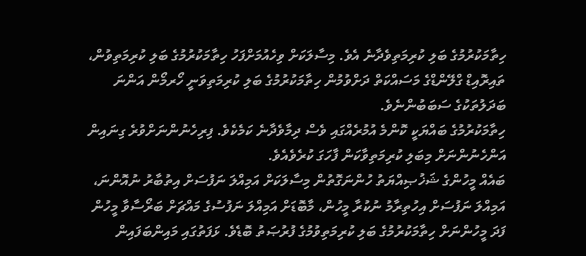ހިތާމަކުރުމުގެ ބަލި ކުރިމަތިވެދާނެ އެވެ. މިސާލަކަށް ވިހެއުމަށްފަހު ހިތާމަކުރުމުގެ ބަލި ކުރިމަތިވުން، ތައިރޮއިޑް ގްލޭންޑްގެ މަސައްކަތް ދަށްވުމުން ހިތާމަކުރުމުގެ ބަލި ކުރިމަތިވަނީ ހޯރމޯން އަންނަ ބަދަލުތަކުގެ ސަބަބުންނެވެ.
ހިތާމަކުރުމުގެ ބައްޔަކީ ކޮންމެ އުމުރެއްގައި ވެސް ދިމާވެދާނެ ކަމެކެވެ. ފިރިހެނުންނަށްވުރެ ގިނައިން އަންހެނުންނަށް މިބަލި ކުރިމަތިވާކަން ފާހަގަ ކުރެވެއެވެ.
ބައެއް މީހުންގެ ޝަޚުޞިއްޔަތު ހުންނަގޮތުން މިސާލަކަށް އަމިއްލަ ނަފުސަށް އިތުބާރު ނުއޮންނަ، އަމިއްލަ ނަފުސަށް އިހުތިރާމު ނުކުރާ މީހުން، މާބޮޑަށް އަމިއްލަ ނަފުސުގެ މައްޗަށް ބަރޯސާވާ މީހުން ފަދަ މީހުންނަށް ހިތާމަކުރުމުގެ ބަލި ކުރިމަތިވުމުގެ ފުރުޞަތު ބޮޑެވެ. ޅަފަތުގައި މައިންބަފައިން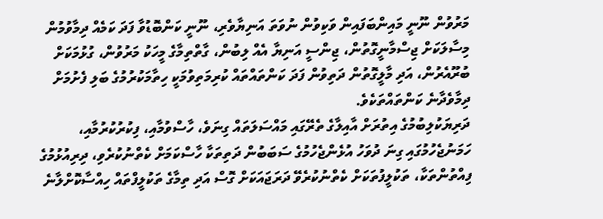މަރުވުން ނޫނީ މައިންބަފައިން ވަކިވުން ނުވަތަ އަނިޔާވެރި، ނޫނީ ކަންބޮޑުވާ ފަދަ ކަމެއް ދިމާވުމުން މިސާލަކަށް ޖިސްމާނީގޮތުން، ޖިންސީ އަނިޔާ އެއް ލިބުން، ގާތްތިމާގެ މީހަކު މަރުވުން، ގުޅުމަކަށް ބުރޫއެރުން، އަދި މާލީގޮތުން ދަތިވުން ފަދަ ކަންތައްތައް ކުރިމަތިވުމަކީ ހިތާމަކުރުމުގެ ބަލި ފެށުމަށް ދިމާވެދާނެ ކަންތައްތަކެވެ.
ދަރިޔަކުލިބުމުގެ އިތުރަށް އާއިލާގެ ތެރޭގައި މައްސަލަތައް ގިނަވެ، ހާސްވުމާއި، ފިކުރުކުރުމާއި، ހަމަނުޖެހުމުގައި ގިނަ ދުވަހު އުޅެންޖެހުމުގެ ސަބަބުން ދަތިތަކާ ހާސްކަމަށް ކެތްނުކުރެވި، ދިރިއުޅުމުގެ ފިއްތުންތަކާ، ތަކުލީފުތަކަށް ކެތްނުކުރެވޭ ދަރަޖައަކަށް ގޮސް އަދި ތިމާގެ ތަކުލީފްތައް ހިއްސާކޮށްލާނެ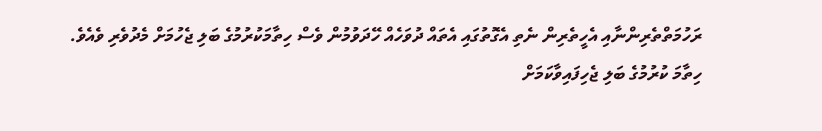ރަހުމަތްތެރިންނާއި އެހީތެރިން ނެތި އެގޮތުގައި އެތައް ދުވަހެއް ހޭދަވުމުން ވެސް ހިތާމަކުރުމުގެ ބަލި ޖެހުމަށް މެދުވެރި ވެއެވެ.
ހިތާމަ ކުރުމުގެ ބަލި ޖެހިފައިވާކަމަށް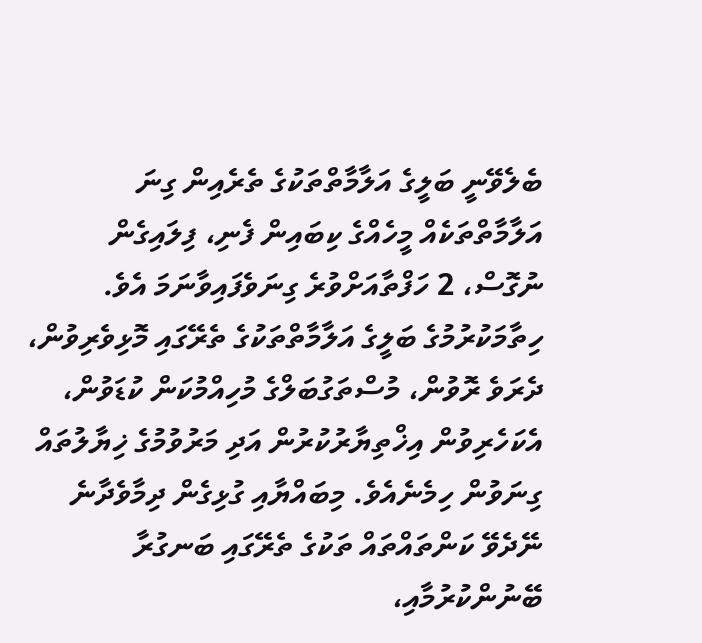ބެލެވޭނީ ބަލީގެ އަލާމާތްތަކުގެ ތެރެއިން ގިނަ އަލާމާތްތަކެއް މީހެއްގެ ކިބައިން ފެނި، ފިލައިގެން ނުގޮސް، 2 ހަފްތާއަށްވުރެ ގިނަވެފައިވާނަމަ އެވެ. ހިތާމަކުރުމުގެ ބަލީގެ އަލާމާތްތަކުގެ ތެރޭގައި މޮޅިވެރިވުން، ދެރަވެ ރޮވުން، މުސްތަގުބަލްގެ މުހިއްމުކަން ކުޑަވުން، އެކަހެރިވުން އިޚްތިޔާރުކުރުން އަދި މަރުވުމުގެ ޚިޔާލުތައް ގިނަވުން ހިމެނެއެވެ. މިބައްޔާއި ގުޅިގެން ދިމާވެދާނެ ނޭދެވޭ ކަންތައްތައް ތަކުގެ ތެރޭގައި ބަނގުރާ ބޭނުންކުރުމާއި،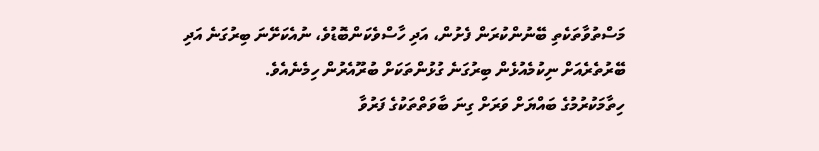މަސްތުވާތަކެތި ބޭނުންކުރަން ފެށުން، އަދި ހާސްވެކަންބޮޑުވެ، ނުއެކަށޭނަ ބިރުގަނެ އަދި ބޭރުތެރެއަށް ނިކުމެއުޅެން ބިރުގަނެ ގުޅުންތަކަށް ބުރޫއެރުން ހިމެނެއެވެ.
ހިތާމަކުރުމުގެ ބައްޔަށް ވަރަށް ގިނަ ބާވަތްތަކުގެ ފަރުވާ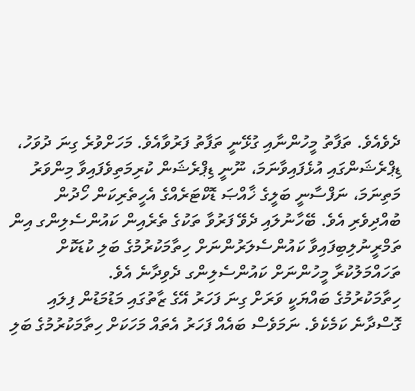ދެވެއެވެ. ތަފާތު މީހުންނާއި ގުޅޭނީ ތަފާތު ފަރުވާއެވެ. މަހަށްވުރެ ގިނަ ދުވަހު، ޑިޕްރެޝަންގައި އުޅެފައިވާނަމަ، ނޫނީ ޑިޕްރެޝަން ކުރިމަތިވެފައިވާ މިންވަރު މަތިނަމަ، ނަފްސާނީ ބަލީގެ ޚާއްޞަ ޑޮކްޓަރެއްގެ އެހީތެރިކަން ހޯދުން ބުއްދިވެރި އެވެ. ބޭހާނުލައި ދެވޭ ފަރުވާ ތަކުގެ ތެރެއިން ކައުންސެލިންގ އިން ތަމްރީނުލިބިފައިވާ ކައުންސެލަރުންނަށް ހިތާމަކުރުމުގެ ބަލި ކުޑަކޮށް ތަހައްމަލުކުރާ މީހުންނަށް ކައުންސެލިންގ ދެވިދާނެ އެވެ.
ހިތާމަކުރުމުގެ ބައްޔަކީ ވަރަށް ގިނަ ފަހަރު އޭގެ ޒާތުގައި މަޑުމަޑުން ފިލައި ގޮސްދާނެ ކަމެކެވެ. ނަމަވެސް ބައެއް ފަހަރު އެތައް މަހަކަށް ހިތާމަކުރުމުގެ ބަލި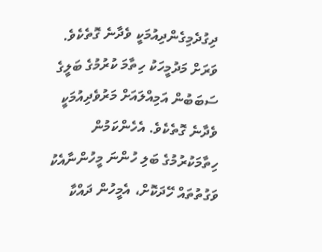ދިގުދެމިގެންދިއުމަކީ ވެދާނެ ގޮތެކެވެ. ވަރަށް މަދުމީހަކު ހިތާމަ ކުރުމުގެ ބަލީގެ ސަބަބުން އަމިއްލައަށް މަރުވެދިއުމަކީ ވެދާނެ ގޮތެކެވެ. އެހެންކަމުން ހިތާމަކުރުމުގެ ބަލި ހުންނަ މީހުންނާއެކު ވަގުތުތައް ހޭދަކޮށް، އެމީހުން ދައްކާ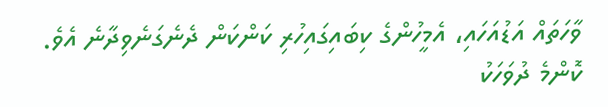ވާހަތައް އަޑުއަހައި، އެމީހުންގެ ކިބައިގައިހުރި ކަންކަން ދެނެގަނެވިދާނެ އެވެ. ކޮންމެ ދުވަހަކު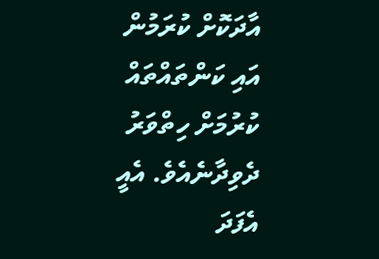އާދަކޮށް ކުރަމުން އައި ކަންތައްތައް ކުރުމަށް ހިތްވަރު ދެވިދާނެއެވެ. އެއީ އެފަދަ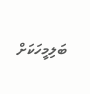ބަލިމީހަކަށް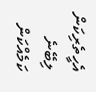އެހީތެރިކަން ލިބޭނެ ކަމެއްކަން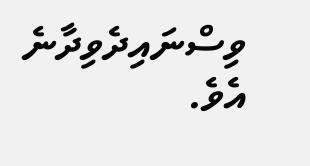ވިސްނައިދެވިދާނެ އެވެ.